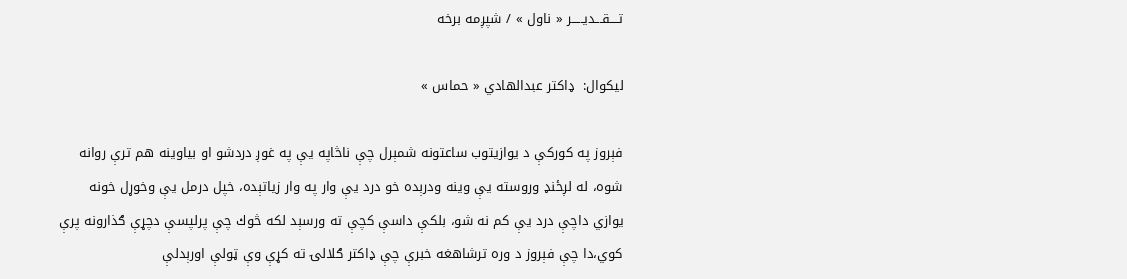تــــقـــديـــــر « ناول » / شپږمه برخه

ليكوال:  ډاكتر عبدالهادي « حماس »

فېروز په كوركې د يوازيتوب ساعتونه شمېرل چې ناڅاپه يې په غوږ دردشو او بياوينه هم ترې روانه شوه، له لږځنډ وروسته يې وينه ودرېده خو درد يې وار په وار زياتېده، خپل درمل يې وخوړل خونه يوازي داچې درد يې كم نه شو، بلكې داسې كچې ته ورسېد لكه څوك چې پرلپسې دچړې ګذارونه پرې كوي،دا چې فېروز د وره ترشاهغه خبرې چې ډاكتر ګلالۍ ته كړې وې ټولې اورېدلې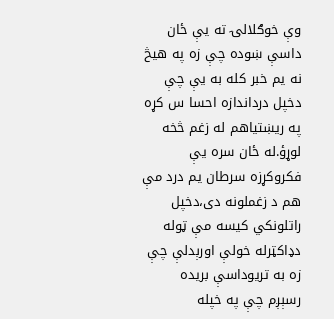وې خوګلالۍ ته يې ځان داسې ښوده چې زه په هيڅ نه يم خبر كله به يې چې دخپل درداندازه احسا س كړه په ريښتياهم له زغم څخه لوړؤ.له ځان سره يې فكروكړزه سرطان يم درد مې هم د زغملونه دى،دخپل راتلونكي كيسه مې ټوله دډاكټرله خولې اورېدلې چې زه به تريوداسې بريده  رسېږم چې په خپله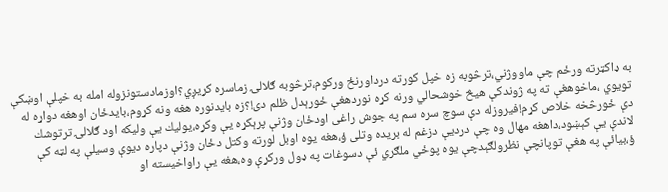به ډاكټرته ورځم چې ماووژني،ترڅوبه زه خپل كورته درداورنځ وركوم،ترڅوبه ګلالۍ زماسره كړيږي؟اوزمادستونزوله امله به خپلې اوښكې تويوي ،ماخوهغې ته په ژوندكې هيڅ خوشحالي ورنه كړه نوردهغې ځورېدل ظلم دى!؟زه بايدنوره هغه ونه كړوم،بايدځان اوهغه دواړه له دې ځورڅخه خلاص كړم!فيروزله دې سوچ سره سم په جوش راغى اودځان وژنې پرېكړه يې وكړه،يوليك يې وليكه اود ګلالۍ ترتوشك لاندې يې كېښود،داهغه مهال وه چې درديې دزغم له بريده وتلى ؤ،هغه يوه اوبل لورته وكتل دځان وژنې دپاره ديوې وسيلې په لټه كې ؤ،بيائې په هغې توپانچې نظرولګېدچې يوه پوځي ملګري ئې دسوغات په ډول وركړې وه،هغه يې راواخيسته او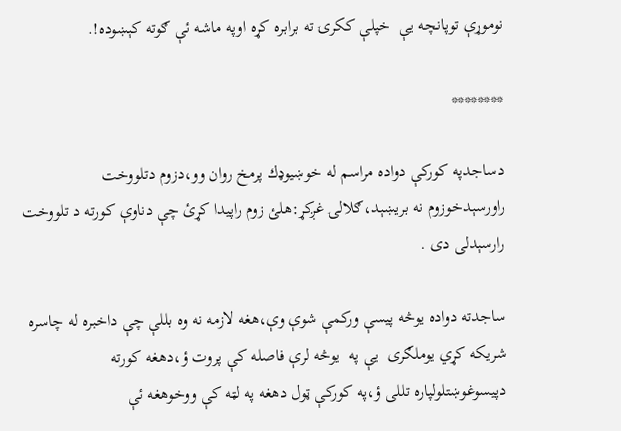نوموړې توپانچه يې  خپلې ككرۍ ته برابره كړه اوپه ماشه ئې ګوته كېښوده!.

********

دساجدپه كوركې دواده مراسم له خوښيوډك پرمخ روان وو،دزوم دتلووخت  راورسېدخوزوم نه بريښېد،ګلالۍ غږكړ:هلئ زوم راپيدا كړئ چې دناوې كورته د تلووخت رارسېدلى دى .

ساجدته دواده يوڅه پيسې وركمې شوې وې،هغه لازمه نه وه بللې چې داخبره له چاسره شريكه كړي يوملګرى  يې په  يوڅه لرې فاصله كې پروت ؤ،دهغه كورته دپيسوغوښتلولپاره تللى ؤ،په كوركې ټول دهغه په لټه كې ووخوهغه ئې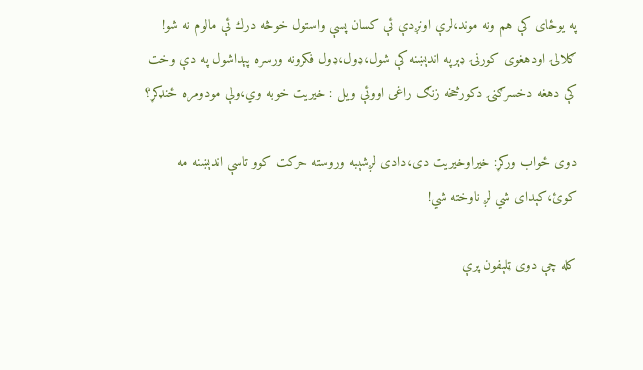په يوځاى كې هم ونه موند،لرې اونږدې ئې كسان پسې واستول خوڅه درك ئې مالوم نه شو! ګلالۍ اودهغوى كورنۍ ډېرپه اندېښنه كې شول،ډول،ډول فكرونه ورسره پېداشول په دې وخت كې دهغه دخسرګنۍ دكورڅخه زنګ راغى اووئې ويل : خيريت خوبه وي،ولې مودومره ځنډكړ؟

دوى ځواب وركړ: خيراوخيريت دى،دادى لږشېبه وروسته حركت كوو تاسې اندېښنه مه كوئ،كېداى شي لږ ناوخته شي!

كله چې دوى ټلېفون پرې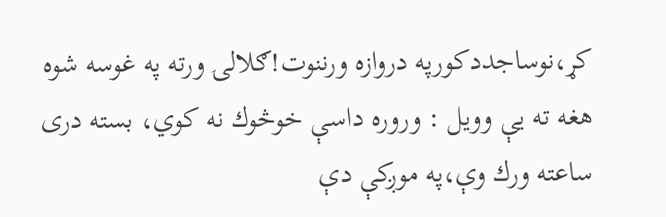كړ،نوساجددكورپه دروازه ورننوت!ګلالۍ ورته په غوسه شوه هغه ته يې وويل : وروره داسې خوڅوك نه كوي، بسته درى ساعته ورك وې،په موږكې دې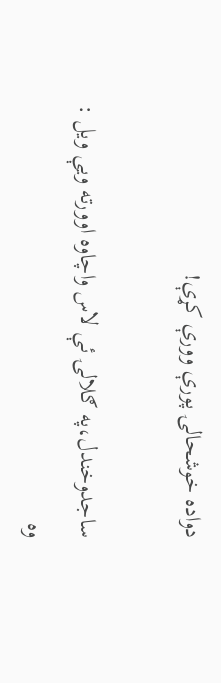دواده خوشحالۍ پورې وورې كړې!

ساجدوخندل،په ګلالۍ ئې لاس واچاوه اوورته ويې ويل : وه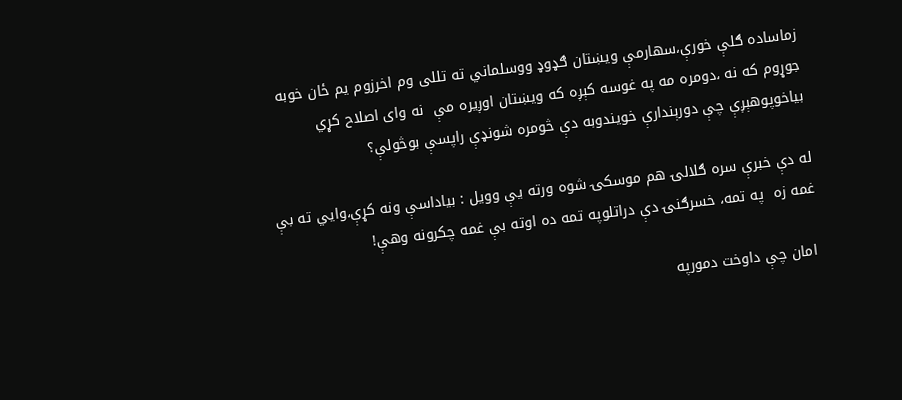زماساده ګلې خورې،سهارمې ويښتان ګډوډ ووسلماني ته تللى وم اخرزوم يم ځان خوبه جوړوم كه نه ،دومره مه په غوسه كېږه كه ويښتان اوږيره مې  نه واى اصلاح كړي بياخوپوهېږې چې دورېندارې خويندوبه دې څومره شونډې راپسې بوڅولې؟

له دې خبرې سره ګلالۍ هم موسكۍ شوه ورته يې وويل : بياداسې ونه كړې،وايي ته بې غمه زه  په تمه، خسرګنۍ دې دراتلوپه تمه ده اوته بې غمه چكرونه وهې!

 امان چې داوخت دمورپه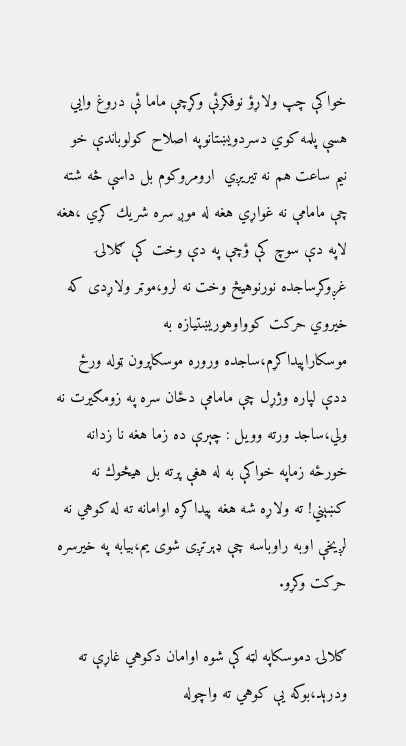خواكې چپ ولاړؤ نوفكرئې وكړچې ماما ئې دروغ وايي هسې پلمه كوي دسردويښتانوپه اصلاح كولوباندې خو نيم ساعت هم نه تيريږي  ارومروكوم بل داسې څه شته چې مامامې نه غواړي هغه له موږ سره شريك كړي ،هغه لاپه دې سوچ كې ؤچې په دې وخت كې ګلالۍ غږوكړساجده نورنوهيڅ وخت نه لرو،موټر ولاړدى كه خيروي حركت كوواوهوريښتيازه به  موسكاراپيداكړم،ساجده وروره موسكاپرون ټوله ورځ ددې لپاره وژړل چې مامامې دځان سره په زومګيرت نه ولي،ساجد ورته وويل : چېرې ده زما هغه نا زدانه خورځه زماپه خواكې به له هغې پرته بل هيڅوك نه كښېني! ته ولاړه شه هغه پيداكړه اوامانه ته له كوهي نه لږيخې اوبه راوباسه چې ډېرتږى شوى يم،بيابه په خيرسره حركت وكړو.

ګلالۍ دموسكاپه لټه كې شوه اوامان دكوهي غاړې ته ودرېد،بوكه يې كوهي ته واچوله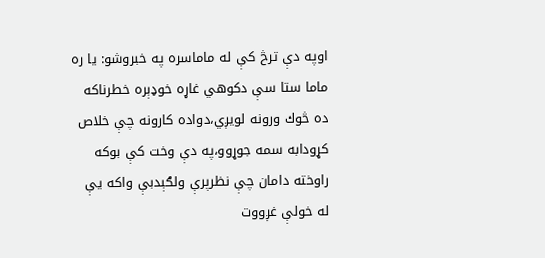اوپه دې ترڅ كې له ماماسره په خبروشو: يا ره ماما ستا سې دكوهي غاړه خوډېره خطرناكه ده څوك ورونه لويږي،دواده كارونه چې خلاص كړودابه سمه جوړوو،په دې وخت كې بوكه راوخته دامان چې نظرپرې ولګېدبې واكه يې له خولې غږووت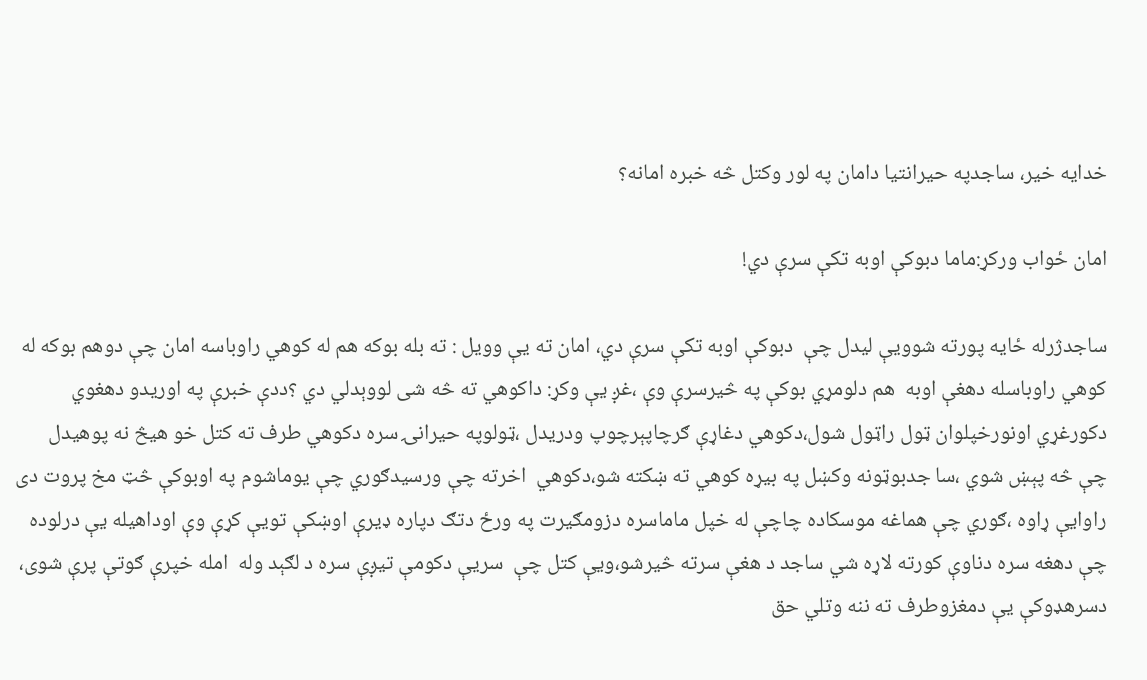خدايه خير، ساجدپه حيرانتيا دامان په لور وكتل څه خبره امانه؟

امان ځواب وركړ:ماما دبوكې اوبه تكې سرې دي!

ساجدژرله ځايه پورته شوويې ليدل چې  دبوكې اوبه تكې سرې دي، امان ته يې وويل : ته بله بوكه هم له كوهي راوباسه امان چې دوهم بوكه له كوهي راوباسله دهغې اوبه  هم دلومړي بوكې په څيرسرې وې ،غږ يې وكړ: داكوهي ته څه شى لووېدلي دي ؟ددې خبرې په اوريدو دهغوي دكورغړي اونورخپلوان ټول راټول شول،دكوهي دغاړې ګرچاپېرچوپ ودريدل ،ټولوپه حيرانۍ سره دكوهي طرف ته كتل خو هيڅ نه پوهيدل  چې څه پېښ شوي ،سا جدبوټونه وكښل په بيړه كوهي ته ښكته شو،دكوهي  اخرته چې ورسيدګوري چې يوماشوم په اوبوكې څټ مخ پروت دى راوايې ړاوه ،ګوري چې هماغه موسكاده چاچې له خپل ماماسره دزومګيرت په ورځ دتګ دپاره ډيرې اوښكې تويې كړې وې اوداهيله يې درلوده چې دهغه سره دناوې كورته لاړه شي ساجد د هغې سرته څيرشو،ويې كتل چې  سريې دكومې تيږې سره د لګېد وله  امله خپرې ګوتې پرې شوى، دسرهډوكې يې دمغزوطرف ته ننه وتلي حق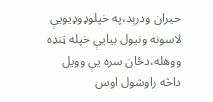حيران ودرېد،په خپلوډوډيويې لاسونه ونيول بيايې خپله ټنډه ووهله،دځان سره يې وويل داڅه راوشول اوس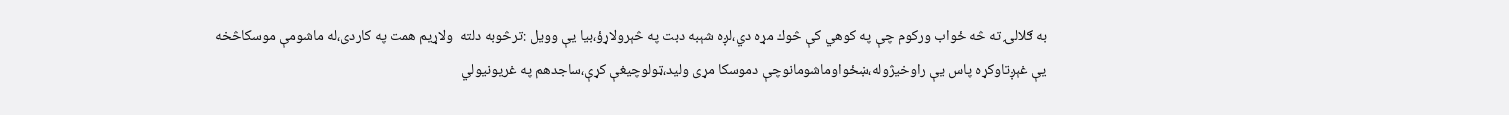به ګلالۍ ته څه ځواب وركوم چې په كوهي كې څوك مړه دي،لږه شېبه دبت په څېرولاړؤ،بيا يې وويل :ترڅوبه دلته  ولاړيم همت په كاردى،له ماشومې موسكاڅخه يې غېږتاوكړه پاس يې راوخيژوله،ښځواوماشومانوچې دموسكا مړى وليد،ټولوچيغې كړې،ساجدهم په غريونيولي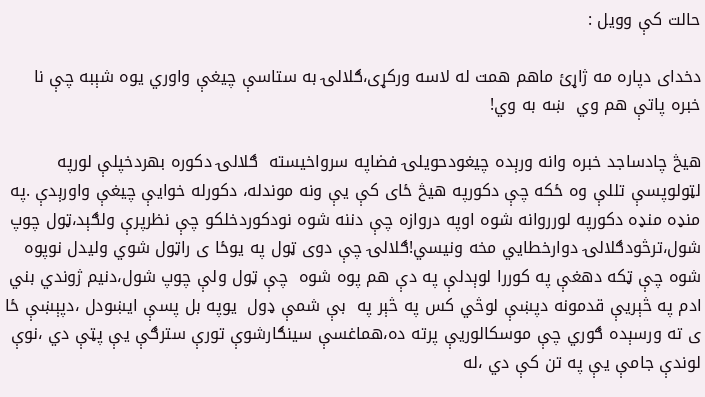حالت كې وويل :

دخداى دپاره مه ژاړئ ماهم همت له لاسه وركړى،ګلالۍ به ستاسې چيغې واوري يوه شېبه چې نا خبره پاتې هم وي  ښه به وي!

هيڅ چادساجد خبره وانه ورېده چيغودحويلۍ فضاپه سرواخيسته  ګلالۍ دكوره بهردخپلې لورپه لټولوپسې تللې وه ځكه چې دكورپه هيڅ ځاى كې يې ونه موندله، دكورله خوايې چيغې واورېدې .په منډه منډه دكورپه لورروانه شوه اوپه دروازه چې دننه شوه نودكوردخلكو چې نظرپرې ولګېد،ټول چوپ شول،ترڅودګلالۍ دوارخطايي مخه ونيسي!ګلالۍ چې دوى ټول په يوځا ى راټول شوي وليدل نوپوه شوه چې ټكه دهغې په كوررا لوېدلې په دې هم پوه شوه  چې ټول ولې چوپ شول،دنيم ژوندي بني ادم په څېريې قدمونه دپښې لوڅي كس په څېر په  بې شمې ډول  يوپه بل پسې ايښودل ،دپېښې ځا ى ته ورسېده ګوري چې موسكالوريې پرته ده،هماغسې سينګارشوې تورې سترګې يې پټې دي ،نوې لوندې جامې يې په تن كې دي ،له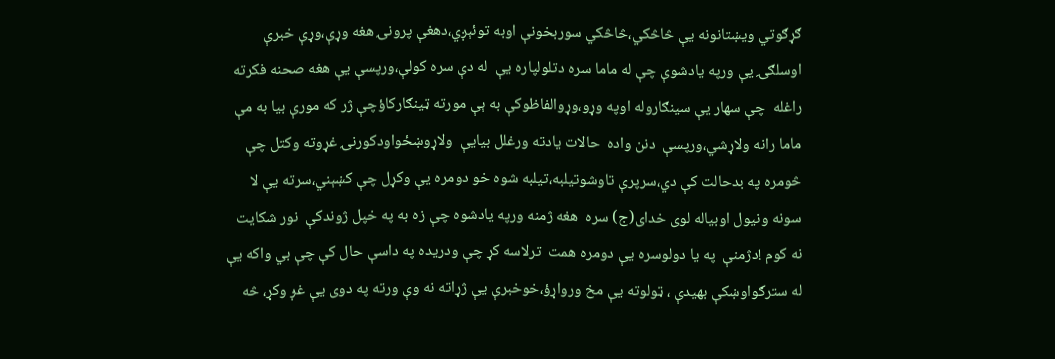ګړګوتي ويښتانونه يې څاڅكي،څاڅكي سوربخونې اوبه توئېږي،دهغې پرونۍ هغه وړې،وړې خبرې اوسلګۍ يې ورپه يادشوې چې له ماما سره دتلولپاره يې  له دې سره كولې،ورپسې يې هغه صحنه فكرته راغله  چې سهار يې سينګاروله اوپه وړو،وړوالفاظوكې به ېې مورته ټينګاركاؤچې ژر كه مورې بيا به مې ماما رانه ولاړشي،ورپسې  دنن واده  حالات يادته ورغلل بيايې  ولاړوښځواودكورنۍ غړوته وكتل چې څومره په بدحالت كې دي،سرپرې تاوشوتيلبه،تيلبه شوه خو دومره يې وكړل چې كښېني،سرته يې لا سونه ونيول اوبياله لوى خداى(ج) سره  هغه ژمنه ورپه يادشوه چې زه به په خپل ژوندكې  نور شكايت نه كوم !دژمنې  په يا دولوسره يې دومره همت  ترلاسه كړ چې ودريده په داسې حال كې چې بي واكه يې له سترګواوښكې بهيدې ، ټولوته يې مخ ورواړؤ،خوخبرې يې ژړاته نه وې ورته په دوى يې غږ وكړ، څه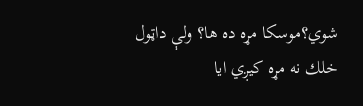شوي؟موسكا مړه ده ها؟ ولې داټول خلك نه مړه كيږي ايا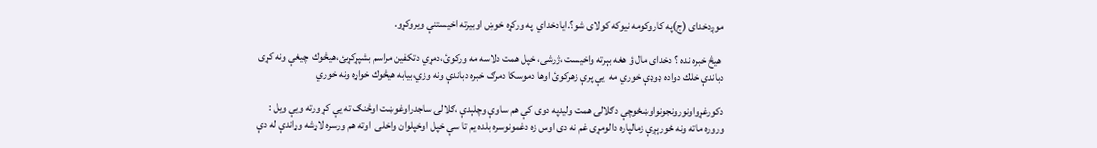موږدخداى (ج)په كاروكومه نيوكه كولاى شو؟.ايادخداي  په وركړه خوښ اوبيرته اخيستنې ويروكړو.

 هيڅ خبره نده ؟ دخداى مال ؤ هغه بېرته واخيست ،ژرشى، خپل همت دلاسه مه وركوئ،دمړي دتكفين مراسم بشپړكړىئ،هيڅوك  چيغې ونه كړى دباندې خلك دواده ډوډې خوري مه  يې پرې زهركوئ اوها دموسكا دمرګ خبره دباندې ونه وزي،بيابه هيڅوك خواړه ونه خوري

دكورغړواونورونجونواوښځوچې دګلالۍ همت وليدپه دوى كې هم ساوې وچلېدې ،ګلالۍ ساجدراوغوښت اوڅنګ ته يې كړ ورته ويې ويل : وروره ماته ونه ځورېږې زمالپاره دالومړى غم نه دى اوس زه دغمونوسره بلده يم تا سې خپل اوخپلوان واخلى  اوته هم ورسره لاړشه وړاندې له دې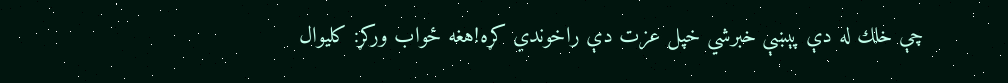چې خلك له دې پېښې خبرشي خپل عزت دې راخوندي كړه!هغه ځواب وركړ: كليوال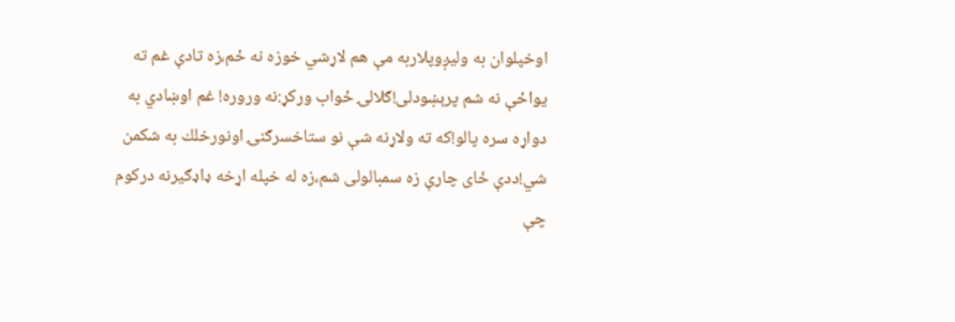اوخپلوان به وليږوپلاربه مې هم لاړشي خوزه نه ځم،زه تادې غم ته يواځې نه شم پرېښودلى!ګلالۍ ځواب وركړ:نه وروره! غم اوښادي به دواړه سره پالو!كه ته ولاړنه شې نو ستاخسرګنۍ اونورخلك به شكمن شي!ددې ځاى چارې زه سمبالولى شم،زه له خپله اړخه ډاډګيرنه دركوم چې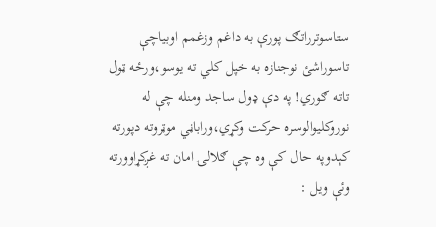ستاسوترراتګ پورې به داغم وزغمم اوبياچې تاسوراشئ نوجنازه به خپل كلي ته يوسو،ورځه ټول تاته ګوري! په دې ډول ساجد ومنله چې له نوروكليوالوسره حركت وكړي،وراباڼي موټروته دپورته كېدوپه حال كې وه چې ګلالۍ امان ته غږكړاوورته وئې ويل :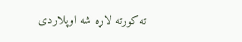ته كورته لاړه شه اوپلاردى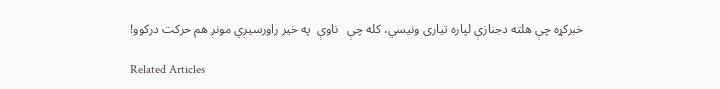خبركړه چې هلته دجنازې لپاره تيارى ونيسي، كله چې   ناوې  په خير راورسيږي مونږ هم حركت دركوو!

Related Articles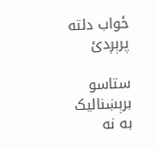ځواب دلته پرېږدئ

ستاسو برېښناليک به نه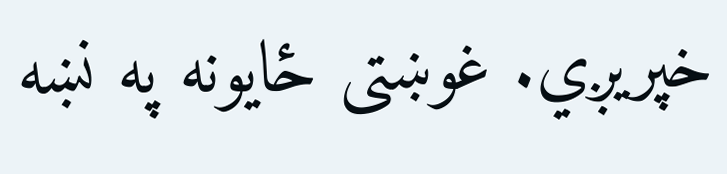خپريږي. غوښتى ځایونه په نښه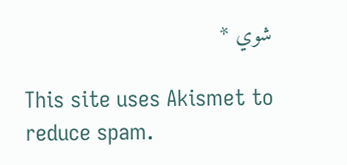شوي *

This site uses Akismet to reduce spam.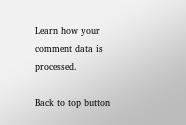Learn how your comment data is processed.

Back to top button